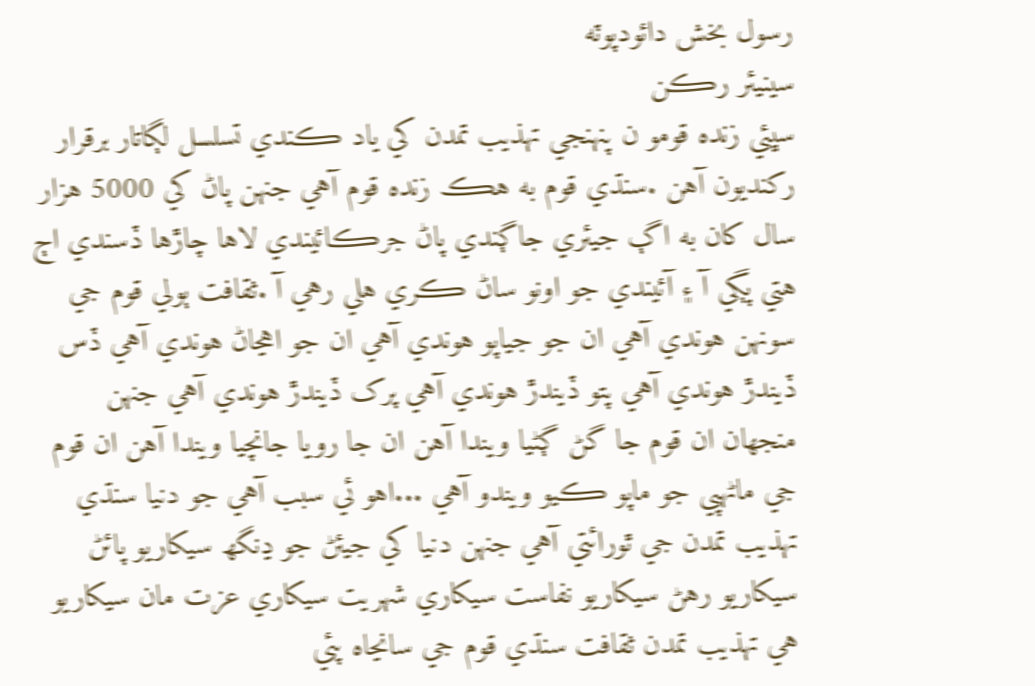رسول بخش دائودپوٽه
سينيئر رڪن
سڀئي زنده قومو ن پنهنجي تهذيب تمدن کي ياد ڪندي تسلسل لڳاتار برقرار رکنديون آهن .سنڌي قوم به هڪ زنده قوم آهي جنهن پاڻ کي 5000 هزار سال کان به اڳ جيئري جاڳندي پاڻ جرڪائيندي لاها چاڙها ڏسندي اڄ هتي پڳي آ ۽ آئيندي جو اونو ساڻ ڪري هلي رهي آ .ثقافت ٻولي قوم جي سونهن هوندي آهي ان جو جياپو هوندي آهي ان جو اهڃاڻ هوندي آهي ڏس ڏيندڙ هوندي آهي پتو ڏيندڙ هوندي آهي پرک ڏيندڙ هوندي آهي جنهن منجهان ان قوم جا گڻ ڳڻيا ويندا آهن ان جا رويا جانچيا ويندا آهن ان قوم جي ماڻهپي جو ماپو ڪيو ويندو آهي ...اهو ئي سبب آهي جو دنيا سنڌي تهذيب تمدن جي ٿورائتي آهي جنهن دنيا کي جيئڻ جو ڍنگھ سيکاريو پائڻ سيکاريو رهڻ سيکاريو نفاست سيکاري شهريت سيکاري عزت مان سيکاريو هي تهذيب تمدن ثقافت سنڌي قوم جي سانڃاه پئي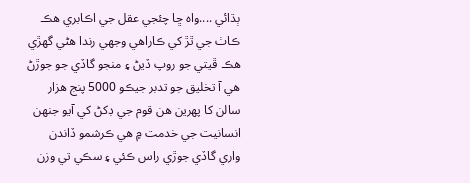ٻڌائي ....واه ڇا چئجي عقل جي اڪابري هڪ ڪاٺ جي ٿڙ کي ڪاراهي وجهي رندا هڻي گهڙي هڪ ڦيتي جو روپ ڏيڻ ۽ منجو گاڏي جو جوڙڻ هي آ تخليق جو تدبر جيڪو 5000 پنج هزار سالن کا پهرين هن قوم جي ڊکڻ کي آيو جنهن انسانيت جي خدمت ۾ هي ڪرشمو ڏاندن واري گاڏي جوڙي راس ڪئي ۽ سڪي تي وزن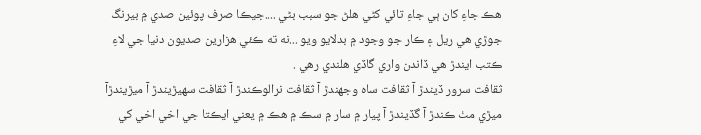هڪ جاءِ کان ٻي جاءِ تائي کڻي هلڻ جو سبب بڻي ....جيڪا صرف پوئين صدي ۾ بيرنگ جوڙي هي ريل ۽ ڪار جو وجود ۾ بدلايو ويو ...نه ته ڪئي هزارين صديون دنيا جي لاءِ ڪتب ايندڙ هي ڏاندن واري گاڏي هلندي رهي .
ثقافت سرور ڏيندڙ آ ثقافت ساه وجهندڙ آ ثقافت نرالوڪندڙ آ ثقافت سهيڙيندڙ آ ميڙيندڙآ ميڙي مٺ ڪندڙ آ گڏيندڙ آ پيار ۾ سار ۾ سڪ ۾ هڪ ۾ يعني ايڪتا جي اخي اخي کي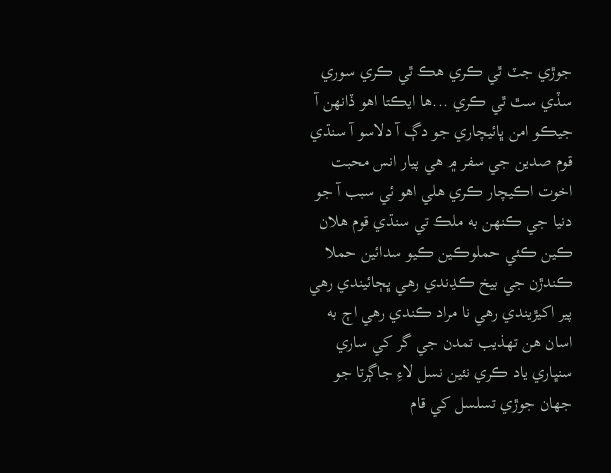جوڙي جٽ ٿي ڪري هڪ ٿي ڪري سوري سڏي سٿ ٿي ڪري ...ها ايڪتا اهو ڏانهن آ جيڪو امن ڀائيچاري جو دڳ آ دلاسو آ سنڌي قوم صدين جي سفر ۾ هي پيار انس محبت اخوت اڪيچار ڪري هلي اهو ئي سبب آ جو دنيا جي ڪنهن به ملڪ تي سنڌي قوم هلان ڪين ڪئي حملوڪين ڪيو سدائين حملا ڪندڙن جي بيخ ڪڍندي رهي ڀڄائيندي رهي پير اکيڙيندي رهي نا مراد ڪندي رهي اڄ به اسان هن تهذيب تمدن جي گر کي ساري سنڀاري ياد ڪري نئين نسل لاءِ جاڳرتا جو جهان جوڙي تسلسل کي قام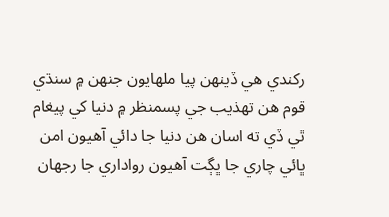رکندي هي ڏينهن پيا ملهايون جنهن ۾ سنڌي قوم هن تهذيب جي پسمنظر ۾ دنيا کي پيغام ٿي ڏي ته اسان هن دنيا جا دائي آهيون امن ڀائي چاري جا ڀڳت آهيون رواداري جا رجهان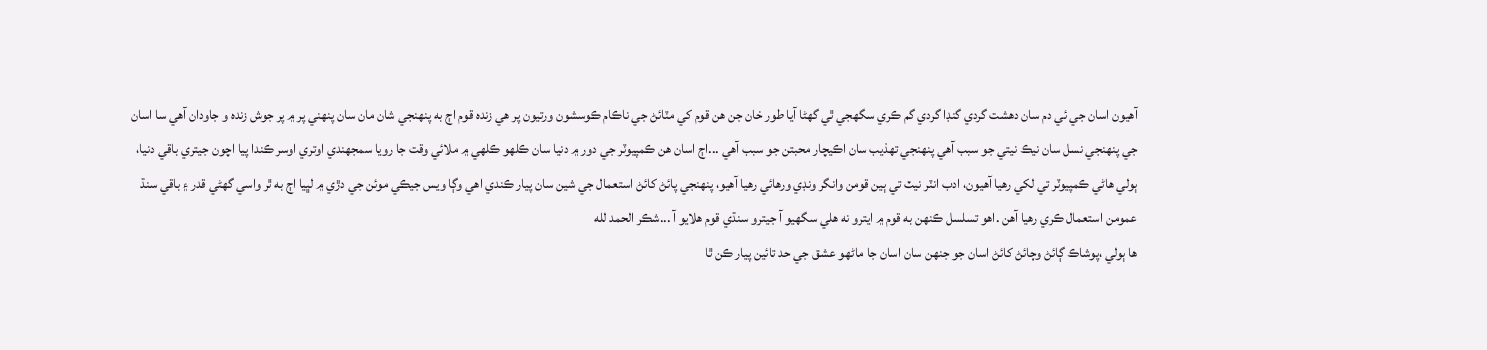آهيون اسان جي ئي دم سان دهشت گردي گنڊا گردي گم ڪري سگهجي ٿي گهڻا آيا طور خان جن هن قوم کي مٽائڻ جي ناڪام ڪوسشون ورتيون پر هي زنده قوم اڄ به پنهنجي شان مان سان پنهني پر ۾ پر جوش زنده و جاودان آهي سا اسان جي پنهنجي نسل سان نيڪ نيتي جو سبب آهي پنهنجي تهذيب سان اڪيچار محبتن جو سبب آهي ...اڄ اسان هن ڪمپيوٽر جي دور ۾ دنيا سان ڪلهو ڪلهي ۾ ملائي وقت جا رويا سمجهندي اوتري اوسر ڪندا پيا اچون جيتري باقي دنيا، ٻولي هاڻي ڪمپيوٽر تي لکي رهيا آهيون، ادب انٽر نيٽ تي ٻين قومن وانگر ونڊي ورهائي رهيا آهيو، پنهنجي پائڻ کائڻ استعمال جي شين سان پيار ڪندي اهي وڳا ويس جيڪي موئن جي دڙي ۾ لڀيا اڄ به ٿر واسي گهڻي قدر ۽ باقي سنڌ عمومن استعمال ڪري رهيا آهن .اهو تسلسل ڪنهن به قوم ۾ ايترو نه هلي سگهيو آ جيترو سنڌي قوم هلايو آ ...شڪر الحمد لله
ها ٻولي ،پوشاڪ ڳائڻ وڄائڻ کائڻ اسان جو جنهن سان اسان جا ماڻهو عشق جي حد تائين پيار ڪن ٿا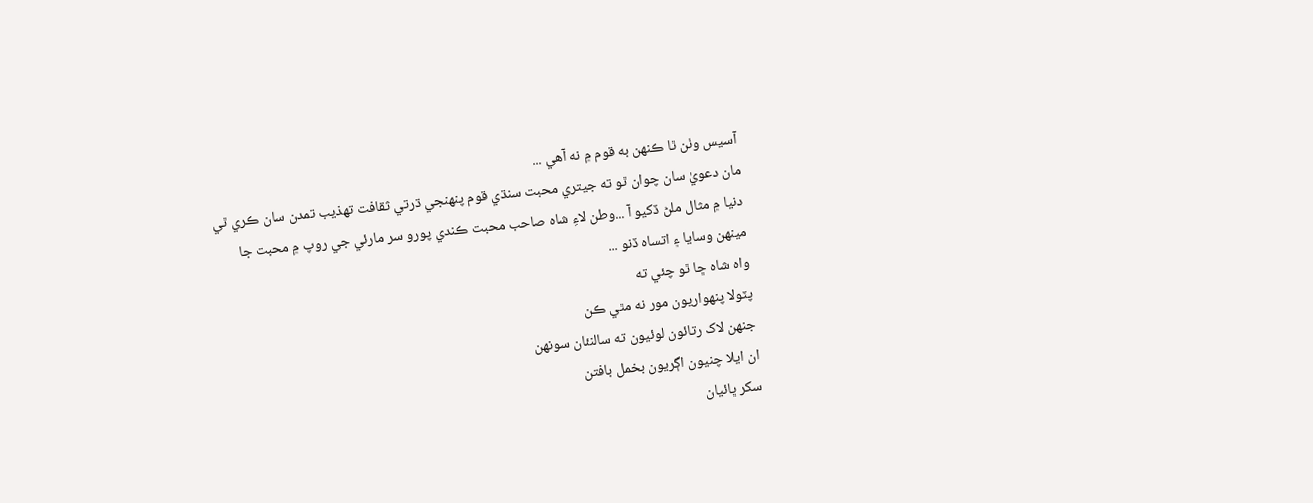آسيس وٺن ٿا ڪنهن به قوم ۾ نه آهي ...
مان دعويٰ سان چوان ٿو ته جيتري محبت سنڌي قوم پنهنجي ڌرتي ثقافت تهذيب تمدن سان ڪري ٿي دنيا ۾ مثال ملڻ ڏکيو آ ...وطن لاءِ شاه صاحب محبت ڪندي پورو سر مارئي جي روپ ۾ محبت جا مينهن وسايا ۽ اتساه ڏنو ...
واه شاه ڇا ٿو چئي ته
پٽولا پنهواريون مور نه مٿي ڪن
جنهن لاک رتائون لوئيون ته سالنئان سونهن
ان ايلا چنيون اڳريون بخمل بافتن
سکر ڀائيان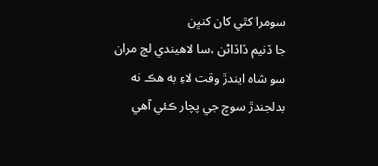سومرا کٿي کان کنڀن
جا ڏنيم ڏاڏاڻن ،سا لاهيندي لڄ مران
سو شاه ايندڙ وقت لاءِ به هڪ نه بدلجندڙ سوچ جي پچار ڪئي آهي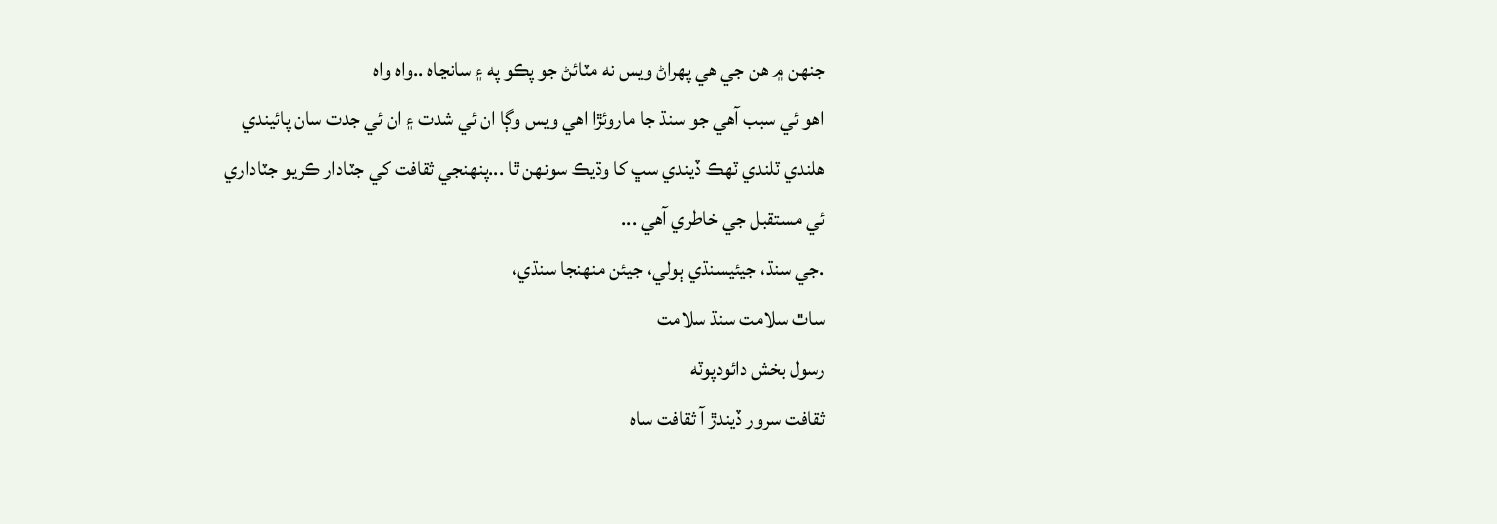جنهن ۾ هن جي هي پهراڻ ويس نه مٽائڻ جو پڪو په ۽ سانڃاه ..واه واه
اهو ئي سبب آهي جو سنڌ جا ماروئڙا اهي ويس وڳا ان ئي شدت ۽ ان ئي جدت سان پائيندي هلندي ٽلندي ٽهڪ ڏيندي سڀ کا وڌيڪ سونهن ٿا ...پنهنجي ثقافت کي جٽادار ڪريو جٽاداري ئي مستقبل جي خاطري آهي ...
.جي سنڌ، جيئيسنڌي ٻولي، جيئن منهنجا سنڌي،
ساٿ سلامت سنڌ سلامت
رسول بخش دائودپوٽه
ثقافت سرور ڏيندڙ آ ثقافت ساه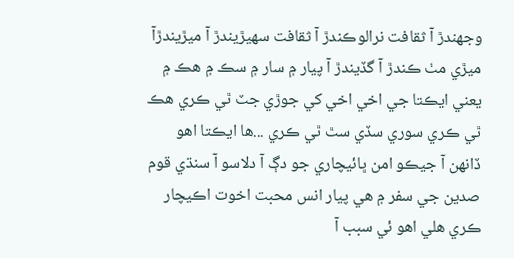وجهندڙ آ ثقافت نرالوڪندڙ آ ثقافت سهيڙيندڙ آ ميڙيندڙآ ميڙي مٺ ڪندڙ آ گڏيندڙ آ پيار ۾ سار ۾ سڪ ۾ هڪ ۾ يعني ايڪتا جي اخي اخي کي جوڙي جٽ ٿي ڪري هڪ ٿي ڪري سوري سڏي سٿ ٿي ڪري ...ها ايڪتا اهو ڏانهن آ جيڪو امن ڀائيچاري جو دڳ آ دلاسو آ سنڌي قوم صدين جي سفر ۾ هي پيار انس محبت اخوت اڪيچار ڪري هلي اهو ئي سبب آ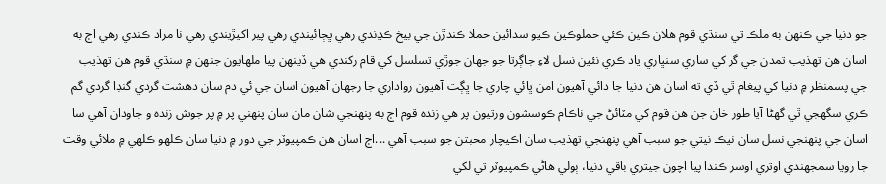جو دنيا جي ڪنهن به ملڪ تي سنڌي قوم هلان ڪين ڪئي حملوڪين ڪيو سدائين حملا ڪندڙن جي بيخ ڪڍندي رهي ڀڄائيندي رهي پير اکيڙيندي رهي نا مراد ڪندي رهي اڄ به اسان هن تهذيب تمدن جي گر کي ساري سنڀاري ياد ڪري نئين نسل لاءِ جاڳرتا جو جهان جوڙي تسلسل کي قام رکندي هي ڏينهن پيا ملهايون جنهن ۾ سنڌي قوم هن تهذيب جي پسمنظر ۾ دنيا کي پيغام ٿي ڏي ته اسان هن دنيا جا دائي آهيون امن ڀائي چاري جا ڀڳت آهيون رواداري جا رجهان آهيون اسان جي ئي دم سان دهشت گردي گنڊا گردي گم ڪري سگهجي ٿي گهڻا آيا طور خان جن هن قوم کي مٽائڻ جي ناڪام ڪوسشون ورتيون پر هي زنده قوم اڄ به پنهنجي شان مان سان پنهني پر ۾ پر جوش زنده و جاودان آهي سا اسان جي پنهنجي نسل سان نيڪ نيتي جو سبب آهي پنهنجي تهذيب سان اڪيچار محبتن جو سبب آهي ...اڄ اسان هن ڪمپيوٽر جي دور ۾ دنيا سان ڪلهو ڪلهي ۾ ملائي وقت جا رويا سمجهندي اوتري اوسر ڪندا پيا اچون جيتري باقي دنيا، ٻولي هاڻي ڪمپيوٽر تي لکي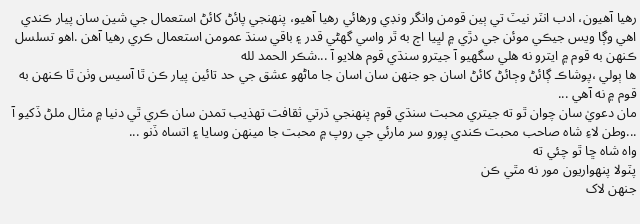رهيا آهيون، ادب انٽر نيٽ تي ٻين قومن وانگر ونڊي ورهائي رهيا آهيو، پنهنجي پائڻ کائڻ استعمال جي شين سان پيار ڪندي اهي وڳا ويس جيڪي موئن جي دڙي ۾ لڀيا اڄ به ٿر واسي گهڻي قدر ۽ باقي سنڌ عمومن استعمال ڪري رهيا آهن .اهو تسلسل ڪنهن به قوم ۾ ايترو نه هلي سگهيو آ جيترو سنڌي قوم هلايو آ ...شڪر الحمد لله
ها ٻولي ،پوشاڪ ڳائڻ وڄائڻ کائڻ اسان جو جنهن سان اسان جا ماڻهو عشق جي حد تائين پيار ڪن ٿا آسيس وٺن ٿا ڪنهن به قوم ۾ نه آهي ...
مان دعويٰ سان چوان ٿو ته جيتري محبت سنڌي قوم پنهنجي ڌرتي ثقافت تهذيب تمدن سان ڪري ٿي دنيا ۾ مثال ملڻ ڏکيو آ ...وطن لاءِ شاه صاحب محبت ڪندي پورو سر مارئي جي روپ ۾ محبت جا مينهن وسايا ۽ اتساه ڏنو ...
واه شاه ڇا ٿو چئي ته
پٽولا پنهواريون مور نه مٿي ڪن
جنهن لاک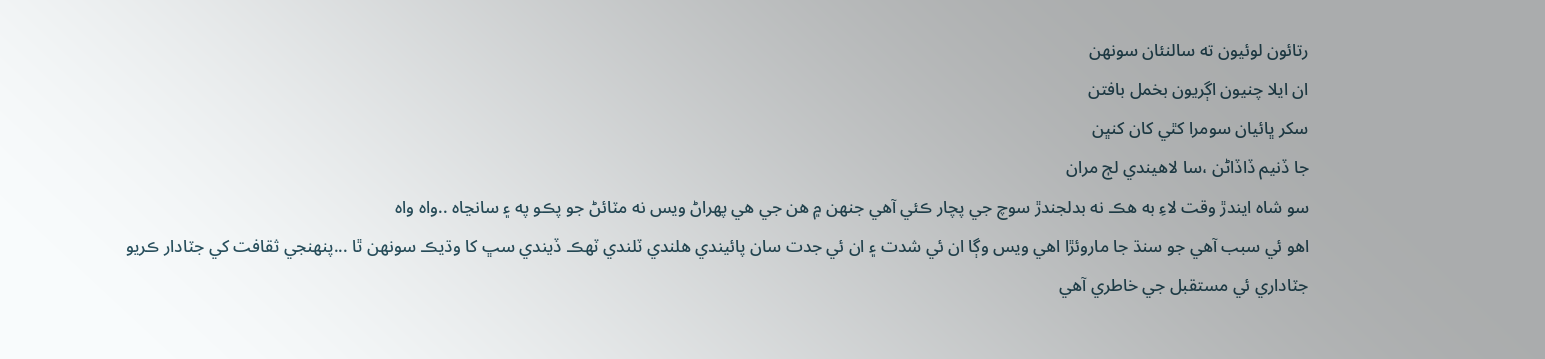رتائون لوئيون ته سالنئان سونهن
ان ايلا چنيون اڳريون بخمل بافتن
سکر ڀائيان سومرا کٿي کان کنڀن
جا ڏنيم ڏاڏاڻن ،سا لاهيندي لڄ مران
سو شاه ايندڙ وقت لاءِ به هڪ نه بدلجندڙ سوچ جي پچار ڪئي آهي جنهن ۾ هن جي هي پهراڻ ويس نه مٽائڻ جو پڪو په ۽ سانڃاه ..واه واه
اهو ئي سبب آهي جو سنڌ جا ماروئڙا اهي ويس وڳا ان ئي شدت ۽ ان ئي جدت سان پائيندي هلندي ٽلندي ٽهڪ ڏيندي سڀ کا وڌيڪ سونهن ٿا ...پنهنجي ثقافت کي جٽادار ڪريو جٽاداري ئي مستقبل جي خاطري آهي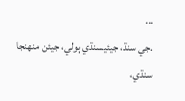...
.جي سنڌ، جيئيسنڌي ٻولي، جيئن منهنجا سنڌي،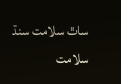ساٿ سلامت سنڌ سلامت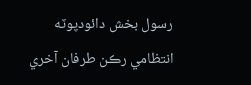رسول بخش دائودپوٽه
انتظامي رڪن طرفان آخري